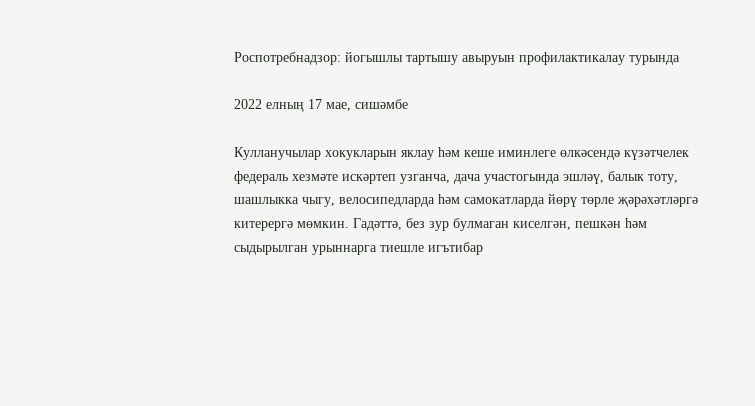Роспотребнадзор: йогышлы тартышу авыруын профилактикалау турында

2022 елның 17 мае, сишәмбе

Кулланучылар хокукларын яклау һәм кеше иминлеге өлкәсендә күзәтчелек федераль хезмәте искәртеп узганча, дача участогында эшләү, балык тоту, шашлыкка чыгу, велосипедларда һәм самокатларда йөрү төрле җәрәхәтләргә китерергә мөмкин. Гадәттә, без зур булмаган киселгән, пешкән һәм сыдырылган урыннарга тиешле игътибар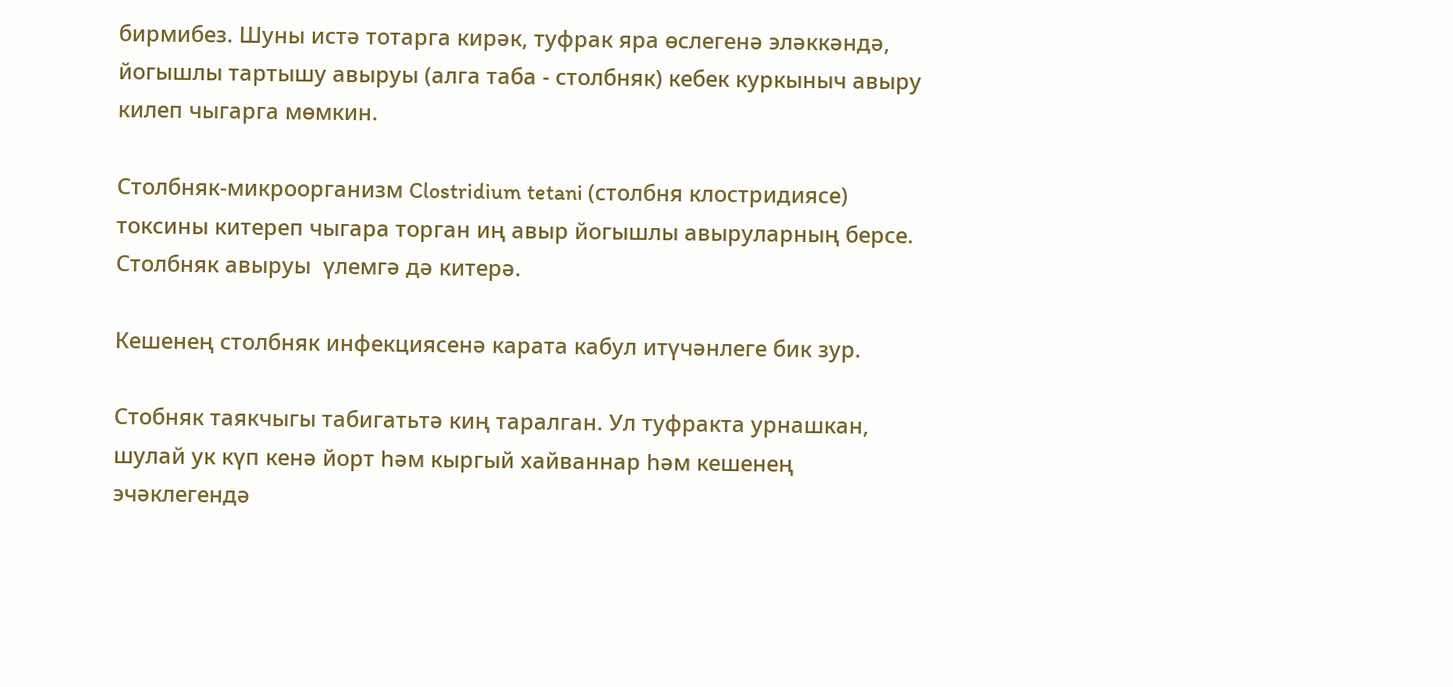бирмибез. Шуны истә тотарга кирәк, туфрак яра өслегенә эләккәндә, йогышлы тартышу авыруы (алга таба - столбняк) кебек куркыныч авыру килеп чыгарга мөмкин.

Столбняк-микроорганизм Clostridium tetani (столбня клостридиясе) токсины китереп чыгара торган иң авыр йогышлы авыруларның берсе. Столбняк авыруы  үлемгә дә китерә.

Кешенең столбняк инфекциясенә карата кабул итүчәнлеге бик зур.

Стобняк таякчыгы табигатьтә киң таралган. Ул туфракта урнашкан, шулай ук күп кенә йорт һәм кыргый хайваннар һәм кешенең эчәклегендә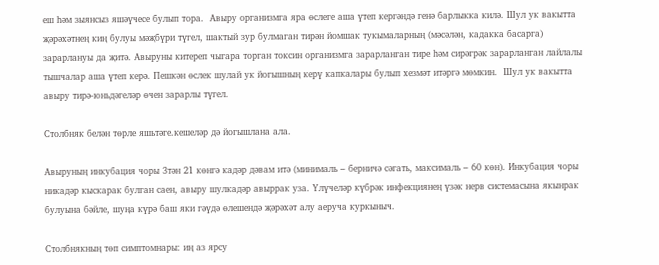еш һәм зыянсыз яшәүчесе булып тора.  Авыру организмга яра өслеге аша үтеп кергәндә генә барлыкка килә. Шул ук вакытта җәрәхәтнең киң булуы мәҗбүри түгел, шактый зур булмаган тирән йомшак тукымаларның (мәсәлән, кадакка басарга) зарарлануы да җитә. Авыруны китереп чыгара торган токсин организмга зарарланган тире һәм сирәгрәк зарарланган лайлалы тышчалар аша үтеп керә. Пешкән өслек шулай ук йогышның керү капкалары булып хезмәт итәргә мөмкин.  Шул ук вакытта авыру тирә-юньдәгеләр өчен зарарлы түгел.

Столбняк белән төрле яшьтәге.кешеләр дә йогышлана ала.

Авыруның инкубация чоры 3тән 21 көнгә кадәр дәвам итә (минималь – берничә сәгать, максималь – 60 көн). Инкубация чоры никадәр кыскарак булган саен, авыру шулкадәр авыррак уза. Үлүчеләр күбрәк инфекциянең үзәк нерв системасына якынрак булуына бәйле, шуңа күрә баш яки гәүдә өлешендә җәрәхәт алу аеруча куркыныч.

Столбнякның төп симптомнары: иң аз ярсу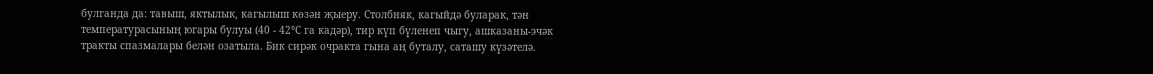булганда да: тавыш, яктылык, кагылыш көзән җыеру. Столбняк, кагыйдә буларак, тән температурасының югары булуы (40 - 42°С га кадәр), тир күп бүленеп чыгу, ашказаны-эчәк тракты спазмалары белән озатыла. Бик сирәк очракта гына аң буталу, саташу күзәтелә.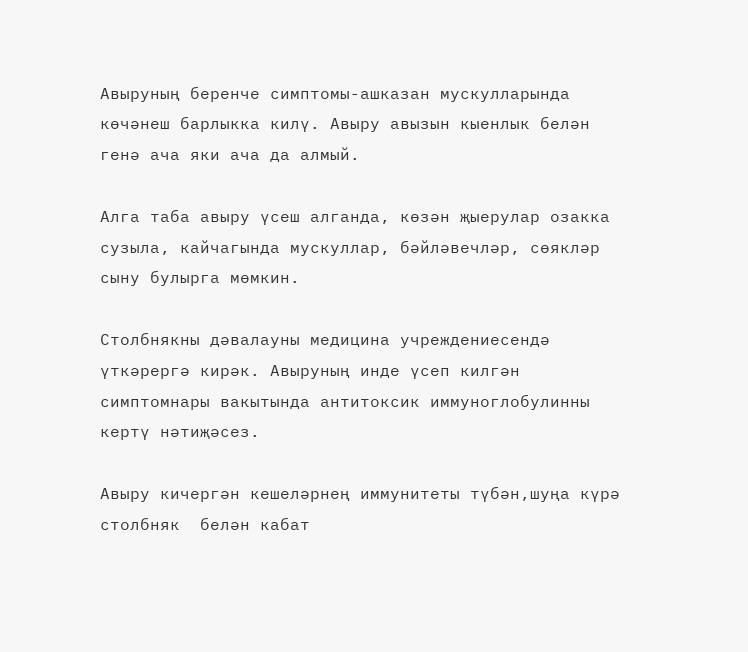Авыруның беренче симптомы-ашказан мускулларында көчәнеш барлыкка килү. Авыру авызын кыенлык белән генә ача яки ача да алмый.

Алга таба авыру үсеш алганда, көзән җыерулар озакка сузыла, кайчагында мускуллар, бәйләвечләр, сөякләр сыну булырга мөмкин.

Столбнякны дәвалауны медицина учреждениесендә үткәрергә кирәк. Авыруның инде үсеп килгән симптомнары вакытында антитоксик иммуноглобулинны кертү нәтиҗәсез.

Авыру кичергән кешеләрнең иммунитеты түбән,шуңа күрә столбняк  белән кабат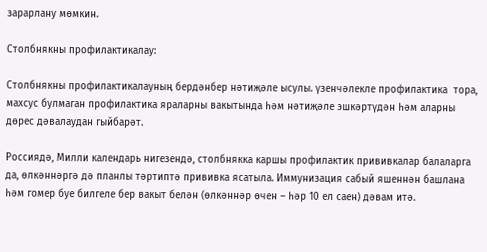зарарлану мөмкин.

Столбнякны профилактикалау:

Столбнякны профилактикалауның бердәнбер нәтиҗәле ысулы. үзенчәлекле профилактика  тора, махсус булмаган профилактика яраларны вакытында һәм нәтиҗәле эшкәртүдән һәм аларны дөрес дәвалаудан гыйбарәт.

Россиядә, Милли календарь нигезендә, столбнякка каршы профилактик прививкалар балаларга да, өлкәннәргә дә планлы тәртиптә прививка ясатыла. Иммунизация сабый яшеннән башлана һәм гомер буе билгеле бер вакыт белән (өлкәннәр өчен – һәр 10 ел саен) дәвам итә.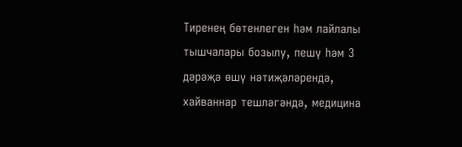Тиренең бөтенлеген һәм лайлалы тышчалары бозылу, пешү һәм 3 дәрәҗә өшү нәтиҗәләрендә, хайваннар тешләгәндә, медицина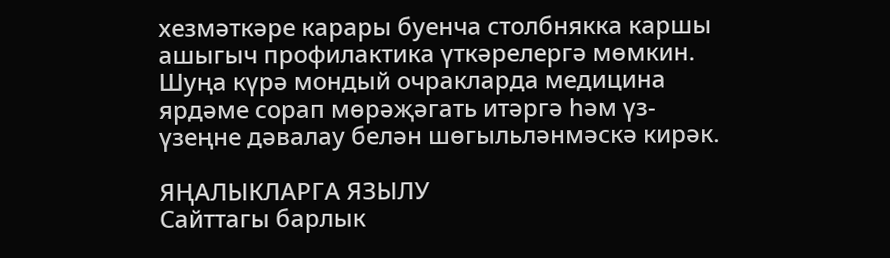хезмәткәре карары буенча столбнякка каршы ашыгыч профилактика үткәрелергә мөмкин. Шуңа күрә мондый очракларда медицина ярдәме сорап мөрәҗәгать итәргә һәм үз-үзеңне дәвалау белән шөгыльләнмәскә кирәк.

ЯҢАЛЫКЛАРГА ЯЗЫЛУ
Сайттагы барлык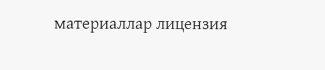материаллар лицензия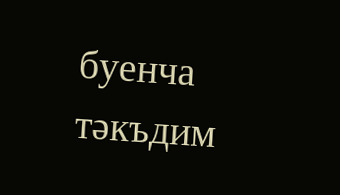буенча тәкъдим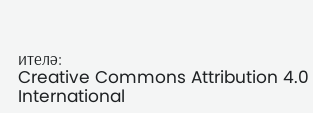ителә:
Creative Commons Attribution 4.0 International